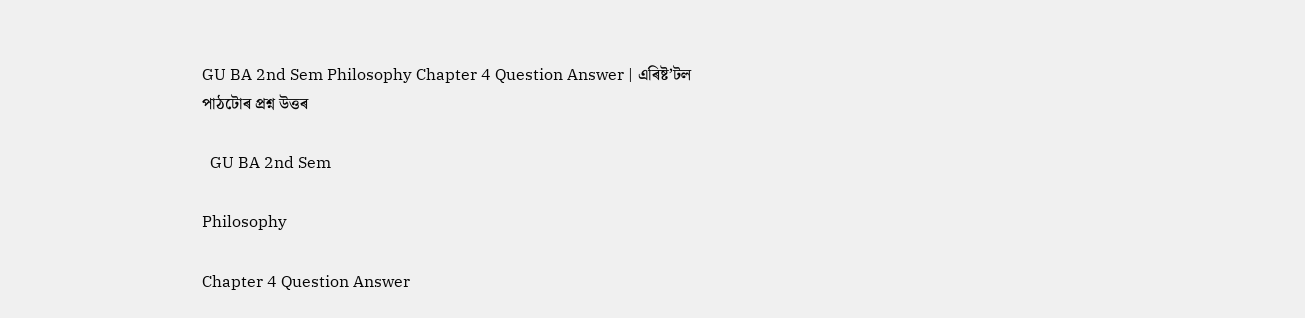GU BA 2nd Sem Philosophy Chapter 4 Question Answer | এৰিষ্ট’টল পাঠটোৰ প্ৰশ্ন উত্তৰ

  GU BA 2nd Sem

Philosophy

Chapter 4 Question Answer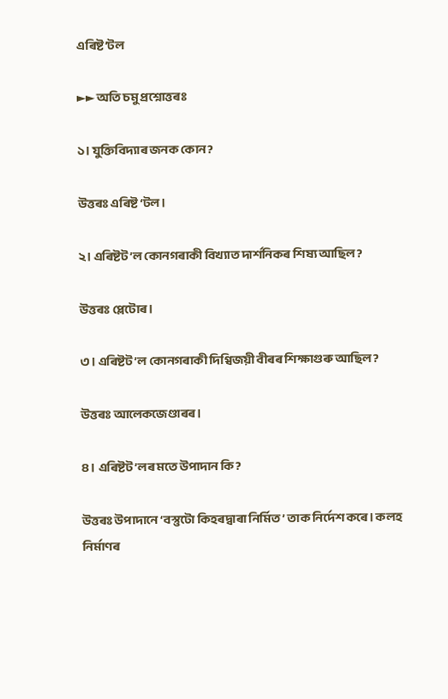এৰিষ্ট’টল

►► অতি চমু প্রশ্নোত্তৰঃ

১। যুক্তিবিদ্যাৰ জনক কোন?

উত্তৰঃ এৰিষ্ট ‘টল।

২। এৰিষ্টট’ল কোনগৰাকী বিখ্যাত দার্শনিকৰ শিষ্য আছিল?

উত্তৰঃ প্লেটোৰ।

৩। এৰিষ্টট’ল কোনগৰাকী দিগ্বিজয়ী বীৰৰ শিক্ষাগুৰু আছিল?

উত্তৰঃ আলেকজেণ্ডাৰৰ।

৪। এৰিষ্টট’লৰ মতে উপাদান কি?

উত্তৰঃ উপাদানে ‘বস্তুটো কিহৰদ্বাৰা নিৰ্মিত’ তাক নির্দেশ কৰে। কলহ নিৰ্মাণৰ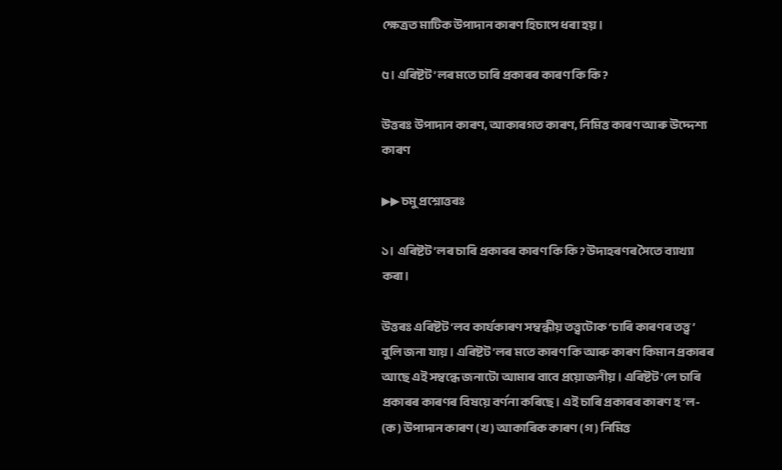ক্ষেত্ৰত মাটিক উপাদান কাৰণ হিচাপে ধৰা হয়।

৫। এৰিষ্টট’লৰ মতে চাৰি প্ৰকাৰৰ কাৰণ কি কি?

উত্তৰঃ উপাদান কাৰণ, আকাৰগত কাৰণ, নিমিত্ত কাৰণ আৰু উদ্দেশ্য কাৰণ

▶▶ চমু প্রশ্নোত্তৰঃ

১। এৰিষ্টট’লৰ চাৰি প্ৰকাৰৰ কাৰণ কি কি? উদাহৰণৰ সৈতে ব্যাখ্যা কৰা।

উত্তৰঃ এৰিষ্টট ‘লব কাৰ্যকাৰণ সম্বন্ধীয় তত্ত্বটোক ‘চাৰি কাৰণৰ তত্ত্ব’ বুলি জনা যায়। এৰিষ্টট’লৰ মতে কাৰণ কি আৰু কাৰণ কিমান প্ৰকাৰৰ আছে এই সম্বন্ধে জনাটো আমাৰ বাবে প্রয়োজনীয়। এৰিষ্টট’লে চাৰি প্ৰকাৰৰ কাৰণৰ বিষয়ে বর্ণনা কৰিছে। এই চাৰি প্ৰকাৰৰ কাৰণ হ’ল- (ক) উপাদান কাৰণ (খ) আকাৰিক কাৰণ (গ) নিমিত্ত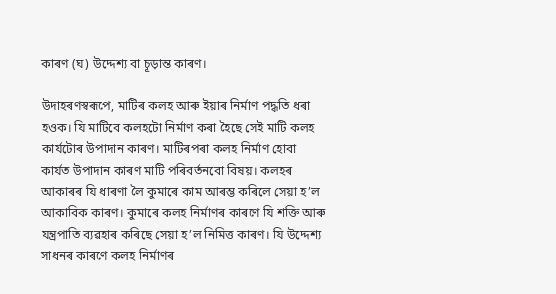কাৰণ (ঘ) উদ্দেশ্য বা চূড়ান্ত কাৰণ।

উদাহৰণস্বৰূপে, মাটিৰ কলহ আৰু ইয়াৰ নির্মাণ পদ্ধতি ধৰা হওক। যি মাটিবে কলহটো নির্মাণ কৰা হৈছে সেই মাটি কলহ কার্যটোৰ উপাদান কাৰণ। মাটিৰপৰা কলহ নির্মাণ হোবা কার্যত উপাদান কাৰণ মাটি পৰিবৰ্তনবো বিষয়। কলহৰ আকাৰৰ যি ধাৰণা লৈ কুমাৰে কাম আৰম্ভ কৰিলে সেয়া হ’ল আকাবিক কাৰণ। কুমাৰে কলহ নিৰ্মাণৰ কাৰণে যি শক্তি আৰু যন্ত্রপাতি ব্যৱহাৰ কৰিছে সেয়া হ’ল নিমিত্ত কাৰণ। যি উদ্দেশ্য সাধনৰ কাৰণে কলহ নিৰ্মাণৰ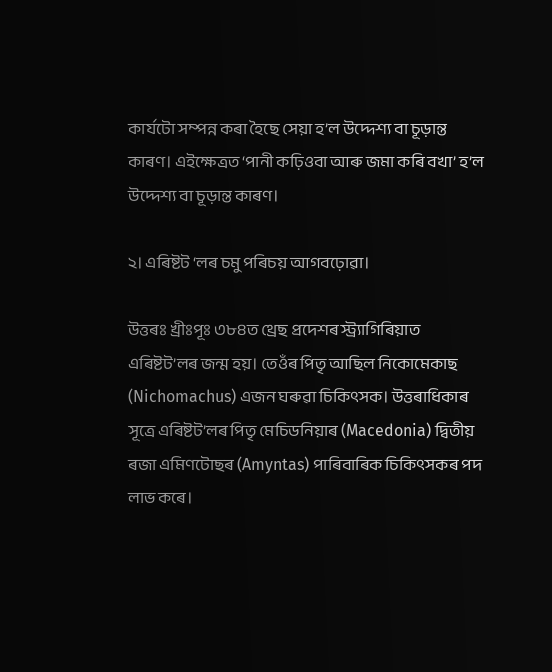কাৰ্যটো সম্পন্ন কৰা হৈছে সেয়া হ’ল উদ্দেশ্য বা চূড়ান্ত কাৰণ। এইক্ষেত্রত ‘পানী কঢ়িওবা আৰু জমা কৰি বখা’ হ’ল উদ্দেশ্য বা চূড়ান্ত কাৰণ।

২। এৰিষ্টট ‘লৰ চমু পৰিচয় আগবঢ়োৱা।

উত্তৰঃ খ্রীঃপূঃ ৩৮৪ত থ্রেছ প্ৰদেশৰ স্ট্র্যাগিৰিয়াত এৰিষ্টট’লৰ জন্ম হয়। তেওঁৰ পিতৃ আছিল নিকোমেকাছ (Nichomachus) এজন ঘৰুৱা চিকিৎসক। উত্তৰাধিকাৰ সূত্রে এৰিষ্টট’লৰ পিতৃ মেচিডনিয়াৰ (Macedonia) দ্বিতীয় ৰজা এমিণটোছৰ (Amyntas) পাৰিবাৰিক চিকিৎসকৰ পদ লাভ কৰে।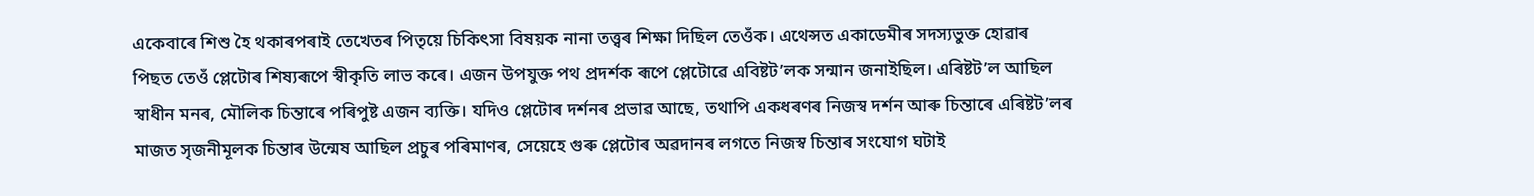একেবাৰে শিশু হৈ থকাৰপৰাই তেখেতৰ পিতৃয়ে চিকিৎসা বিষয়ক নানা তত্ত্বৰ শিক্ষা দিছিল তেওঁক। এথেন্সত একাডেমীৰ সদস্যভুক্ত হোৱাৰ পিছত তেওঁ প্লেটোৰ শিষ্যৰূপে স্বীকৃতি লাভ কৰে। এজন উপযুক্ত পথ প্রদর্শক ৰূপে প্লেটোৱে এবিষ্টট’লক সন্মান জনাইছিল। এৰিষ্টট’ল আছিল স্বাধীন মনৰ, মৌলিক চিন্তাৰে পৰিপুষ্ট এজন ব্যক্তি। যদিও প্লেটোৰ দৰ্শনৰ প্রভাৱ আছে, তথাপি একধৰণৰ নিজস্ব দর্শন আৰু চিন্তাৰে এৰিষ্টট’লৰ মাজত সৃজনীমূলক চিন্তাৰ উন্মেষ আছিল প্ৰচুৰ পৰিমাণৰ, সেয়েহে গুৰু প্লেটোৰ অৱদানৰ লগতে নিজস্ব চিন্তাৰ সংযোগ ঘটাই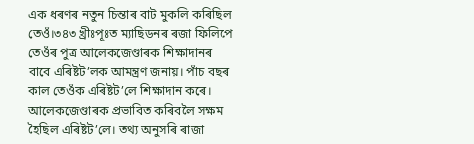এক ধৰণৰ নতুন চিন্তাৰ বাট মুকলি কৰিছিল তেওঁ।৩৪৩ খ্রীঃপূঃত ম্যাছিডনৰ ৰজা ফিলিপে তেওঁৰ পুত্ৰ আলেকজেণ্ডাৰক শিক্ষাদানৰ বাবে এৰিষ্টট’লক আমন্ত্রণ জনায়। পাঁচ বছৰ কাল তেওঁক এৰিষ্টট’লে শিক্ষাদান কৰে। আলেকজেণ্ডাৰক প্রভাবিত কৰিবলৈ সক্ষম হৈছিল এৰিষ্টট’লে। তথ্য অনুসৰি ৰাজা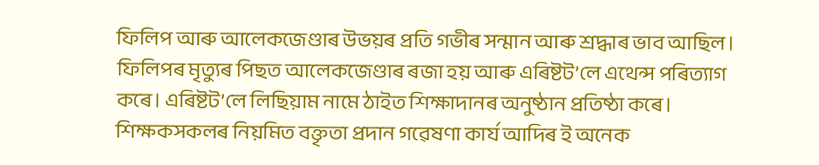ফিলিপ আৰু আলেকজেণ্ডাৰ উভয়ৰ প্ৰতি গভীৰ সন্মান আৰু শ্ৰদ্ধাৰ ভাব আছিল। ফিলিপৰ মৃত্যুৰ পিছত আলেকজেণ্ডাৰ ৰজা হয় আৰু এৰিষ্টট’লে এথেন্স পৰিত্যাগ কৰে। এৰিষ্টট’লে লিছিয়াম নামে ঠাইত শিক্ষাদানৰ অনুষ্ঠান প্রতিষ্ঠা কৰে। শিক্ষকসকলৰ নিয়মিত বক্তৃতা প্রদান গৱেষণা কার্য আদিৰ ই অনেক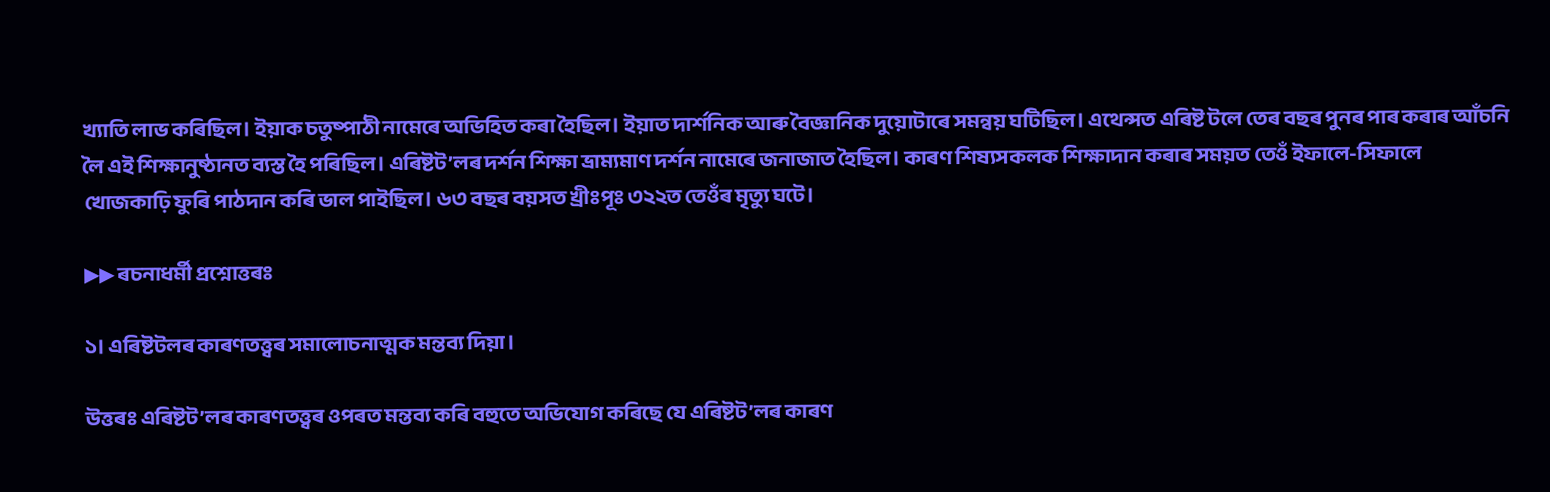খ্যাতি লাভ কৰিছিল। ইয়াক চতুষ্পাঠী নামেৰে অভিহিত কৰা হৈছিল। ইয়াত দার্শনিক আৰু বৈজ্ঞানিক দুয়োটাৰে সমন্বয় ঘটিছিল। এথেন্সত এৰিষ্ট টলে তেৰ বছৰ পুনৰ পাৰ কৰাৰ আঁচনি লৈ এই শিক্ষানুষ্ঠানত ব্যস্ত হৈ পৰিছিল। এৰিষ্টট’লৰ দর্শন শিক্ষা ভ্রাম্যমাণ দর্শন নামেৰে জনাজাত হৈছিল। কাৰণ শিষ্যসকলক শিক্ষাদান কৰাৰ সময়ত তেওঁ ইফালে-সিফালে খোজকাঢ়ি ফুৰি পাঠদান কৰি ভাল পাইছিল। ৬৩ বছৰ বয়সত খ্ৰীঃপূঃ ৩২২ত তেওঁৰ মৃত্যু ঘটে।

▶▶ ৰচনাধর্মী প্রশ্নোত্তৰঃ

১। এৰিষ্টটলৰ কাৰণতত্ত্বৰ সমালোচনাত্মক মন্তব্য দিয়া।

উত্তৰঃ এৰিষ্টট’লৰ কাৰণতত্ত্বৰ ওপৰত মন্তব্য কৰি বহুতে অভিযোগ কৰিছে যে এৰিষ্টট’লৰ কাৰণ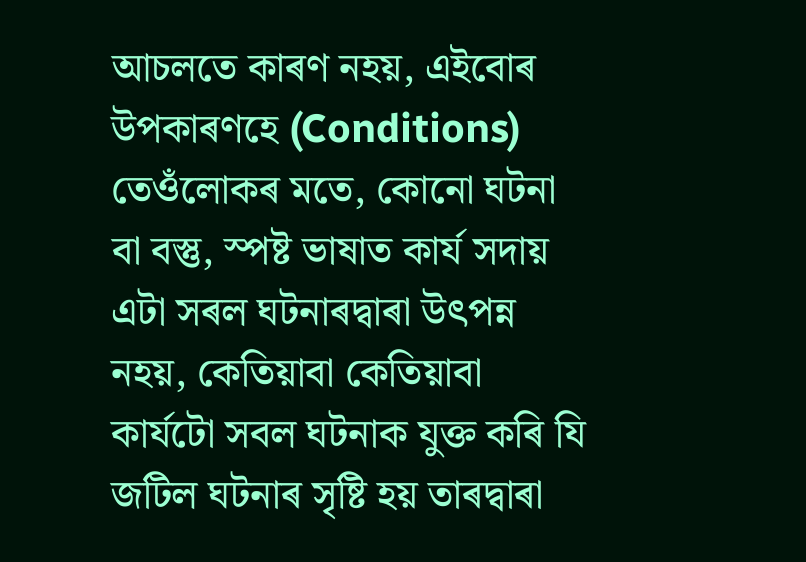আচলতে কাৰণ নহয়, এইবোৰ উপকাৰণহে (Conditions) তেওঁলোকৰ মতে, কোনো ঘটনা বা বস্তু, স্পষ্ট ভাষাত কার্য সদায় এটা সৰল ঘটনাৰদ্বাৰা উৎপন্ন নহয়, কেতিয়াবা কেতিয়াবা কার্যটো সবল ঘটনাক যুক্ত কৰি যি জটিল ঘটনাৰ সৃষ্টি হয় তাৰদ্বাৰা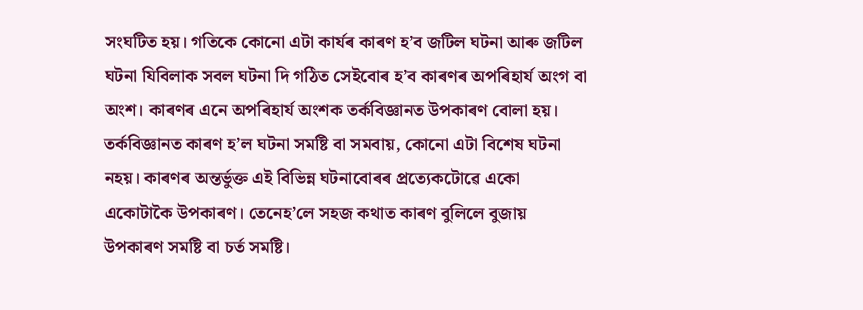সংঘটিত হয়। গতিকে কোনো এটা কাৰ্যৰ কাৰণ হ’ব জটিল ঘটনা আৰু জটিল ঘটনা যিবিলাক সবল ঘটনা দি গঠিত সেইবোৰ হ’ব কাৰণৰ অপৰিহার্য অংগ বা অংশ। কাৰণৰ এনে অপৰিহার্য অংশক তর্কবিজ্ঞানত উপকাৰণ বোলা হয়। তর্কবিজ্ঞানত কাৰণ হ’ল ঘটনা সমষ্টি বা সমবায়, কোনো এটা বিশেষ ঘটনা নহয়। কাৰণৰ অন্তর্ভুক্ত এই বিভিন্ন ঘটনাবোৰৰ প্ৰত্যেকটোৱে একো একোটাকৈ উপকাৰণ। তেনেহ’লে সহজ কথাত কাৰণ বুলিলে বুজায় উপকাৰণ সমষ্টি বা চর্ত সমষ্টি।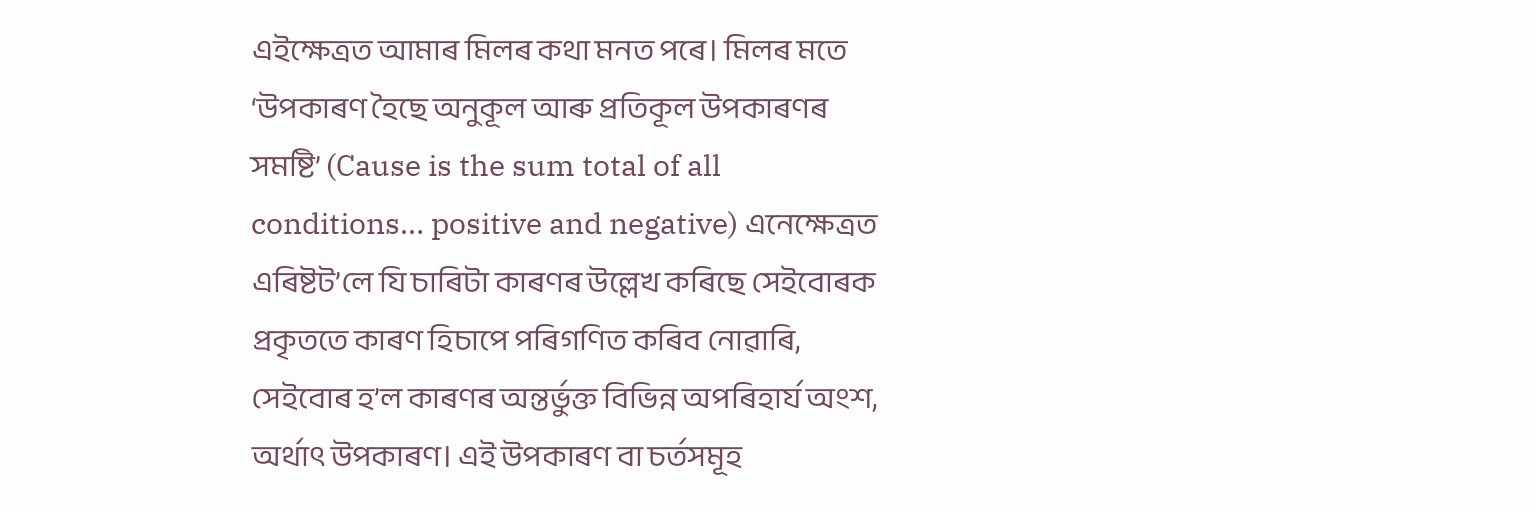এইক্ষেত্ৰত আমাৰ মিলৰ কথা মনত পৰে। মিলৰ মতে ‘উপকাৰণ হৈছে অনুকূল আৰু প্রতিকূল উপকাৰণৰ সমষ্টি’ (Cause is the sum total of all conditions… positive and negative) এনেক্ষেত্রত এৰিষ্টট’লে যি চাৰিটা কাৰণৰ উল্লেখ কৰিছে সেইবোৰক প্ৰকৃততে কাৰণ হিচাপে পৰিগণিত কৰিব নোৱাৰি, সেইবোৰ হ’ল কাৰণৰ অন্তর্ভুক্ত বিভিন্ন অপৰিহাৰ্য অংশ, অর্থাৎ উপকাৰণ। এই উপকাৰণ বা চর্তসমূহ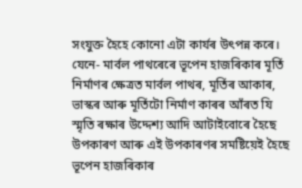সংযুক্ত হৈহে কোনো এটা কাৰ্যৰ উৎপন্ন কৰে। যেনে- মাৰ্বল পাথৰেৰে ভূপেন হাজৰিকাৰ মূর্তি নিৰ্মাণৰ ক্ষেত্ৰত মার্বল পাথৰ, মূৰ্তিৰ আকাৰ, ভাস্কৰ আৰু মূৰ্তিটো নিৰ্মাণ কাৰৰ আঁৰত যি স্মৃতি ৰক্ষাৰ উদ্দেশ্য আদি আটাইবোৰে হৈছে উপকাৰণ আৰু এই উপকাৰণৰ সমষ্টিয়েই হৈছে ভূপেন হাজৰিকাৰ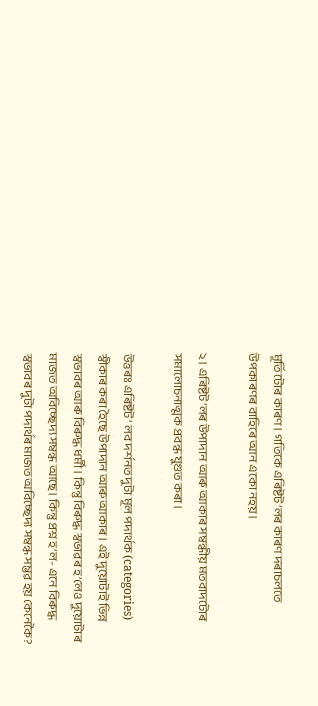মূৰ্তিটোৰ কাৰণ। গতিকে এৰিষ্টট’লৰ কাৰণ দৰাচলতে উপকাৰণৰ বাহিৰে আন একো নহয়।

২। এৰিষ্টট’লৰ উপাদান আৰু আকাৰ সম্বন্ধীয় মতবাদটোৰ সমালোচনাত্মক প্রবন্ধ যুগুত কৰা।

উত্তৰঃ এৰিষ্টট’ লব দর্শনত দুটা মূল পদাৰ্থক (categories) স্বীকাৰ কৰা হৈছে উপাদান আৰু আকাৰ। এই দুয়োটাই ভিন্ন স্বভাবৰ আৰু বিৰুদ্ধ ধর্মী। কিন্তু বিৰুদ্ধ স্বভাৱৰ হ’লেও দুয়োটাৰ মাজত অবিচ্ছেদ্য সম্বন্ধ আছে। কিন্তু প্রশ্ন হ’ল- এনে বিৰুদ্ধ স্বভাবৰ দুটা পদাৰ্থৰ মাজত অবিচ্ছেদ্য সম্বন্ধ সম্ভৱ হয় কেনেকৈ?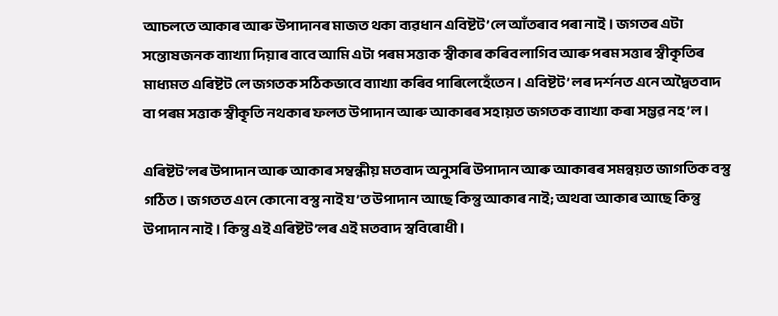আচলতে আকাৰ আৰু উপাদানৰ মাজত থকা ব্যৱধান এবিষ্টট’লে আঁতৰাব পৰা নাই। জগতৰ এটা সন্তোষজনক ব্যাখ্যা দিয়াৰ বাবে আমি এটা পৰম সত্তাক স্বীকাৰ কৰিব লাগিব আৰু পৰম সত্তাৰ স্বীকৃতিৰ মাধ্যমত এৰিষ্টট লে জগতক সঠিকভাবে ব্যাখ্যা কৰিব পাৰিলেহেঁতেন। এবিষ্টট’ লৰ দৰ্শনত এনে অদ্বৈতবাদ বা পৰম সত্তাক স্বীকৃতি নথকাৰ ফলত উপাদান আৰু আকাৰৰ সহায়ত জগতক ব্যাখ্যা কৰা সম্ভৱ নহ’ল।

এৰিষ্টট’লৰ উপাদান আৰু আকাৰ সম্বন্ধীয় মতবাদ অনুসৰি উপাদান আৰু আকাৰৰ সমন্বয়ত জাগতিক বস্তু গঠিত। জগতত এনে কোনো বস্তু নাই য’ত উপাদান আছে কিন্তু আকাৰ নাই; অথবা আকাৰ আছে কিন্তু উপাদান নাই। কিন্তু এই এৰিষ্টট’লৰ এই মতবাদ স্ববিৰোধী।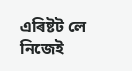এৰিষ্টট লে নিজেই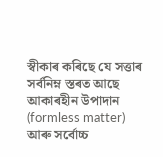স্বীকাৰ কৰিছে যে সত্তাৰ সৰ্বনিম্ন স্তৰত আছে আকাৰহীন উপাদান (formless matter) আৰু সর্বোচ্চ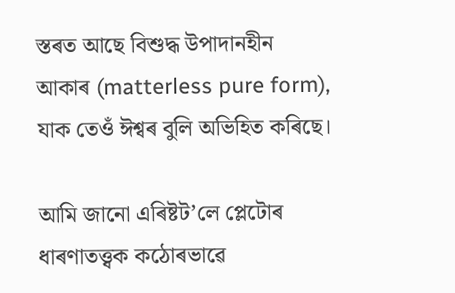স্তৰত আছে বিশুদ্ধ উপাদানহীন আকাৰ (matterless pure form), যাক তেওঁ ঈশ্বৰ বুলি অভিহিত কৰিছে।

আমি জানো এৰিষ্টট’লে প্লেটোৰ ধাৰণাতত্ত্বক কঠোৰভাৱে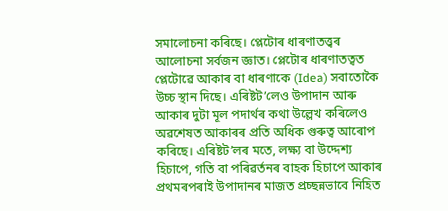সমালোচনা কৰিছে। প্লেটোৰ ধাৰণাতত্ত্বৰ আলোচনা সর্বজন জ্ঞাত। প্লেটোৰ ধাৰণাতত্বত প্লেটোৱে আকাৰ বা ধাৰণাকে (Idea) সবাতোকৈ উচ্চ স্থান দিছে। এৰিষ্টট’লেও উপাদান আৰু আকাৰ দুটা মূল পদাৰ্থৰ কথা উল্লেখ কৰিলেও অৱশেষত আকাৰৰ প্ৰতি অধিক গুৰুত্ব আৰোপ কৰিছে। এৰিষ্টট’লৰ মতে, লক্ষ্য বা উদ্দেশ্য হিচাপে, গতি বা পৰিৱৰ্তনৰ বাহক হিচাপে আকাৰ প্ৰথমৰপৰাই উপাদানৰ মাজত প্রচ্ছন্নভাবে নিহিত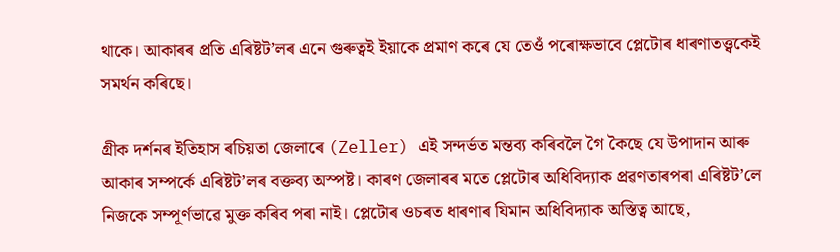থাকে। আকাৰৰ প্ৰতি এৰিষ্টট’লৰ এনে গুৰুত্বই ইয়াকে প্রমাণ কৰে যে তেওঁ পৰোক্ষভাবে প্লেটোৰ ধাৰণাতত্ত্বকেই সমর্থন কৰিছে।

গ্রীক দৰ্শনৰ ইতিহাস ৰচিয়তা জেলাৰে (Zeller) এই সন্দৰ্ভত মন্তব্য কৰিবলৈ গৈ কৈছে যে উপাদান আৰু আকাৰ সম্পৰ্কে এৰিষ্টট’লৰ বক্তব্য অস্পষ্ট। কাৰণ জেলাৰৰ মতে প্লেটোৰ অধিবিদ্যাক প্ৰৱণতাৰপৰা এৰিষ্টট’লে নিজকে সম্পূর্ণভাৱে মুক্ত কৰিব পৰা নাই। প্লেটোৰ ওচৰত ধাৰণাৰ যিমান অধিবিদ্যাক অস্তিত্ব আছে,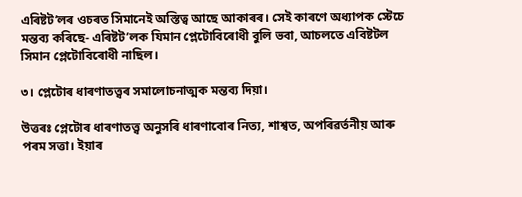এৰিষ্টট’লৰ ওচৰত সিমানেই অস্তিত্ব আছে আকাৰৰ। সেই কাৰণে অধ্যাপক স্টেচে মন্তব্য কৰিছে- এৰিষ্টট’লক যিমান প্লেটোবিৰোধী বুলি ভবা, আচলতে এবিষ্টটল সিমান প্লেটোবিৰোধী নাছিল।

৩। প্লেটোৰ ধাৰণাতত্ত্বৰ সমালোচনাত্মক মন্তব্য দিয়া।

উত্তৰঃ প্লেটোৰ ধাৰণাতত্ত্ব অনুসৰি ধাৰণাবোৰ নিত্য, শাশ্বত, অপৰিৱৰ্তনীয় আৰু পৰম সত্তা। ইয়াৰ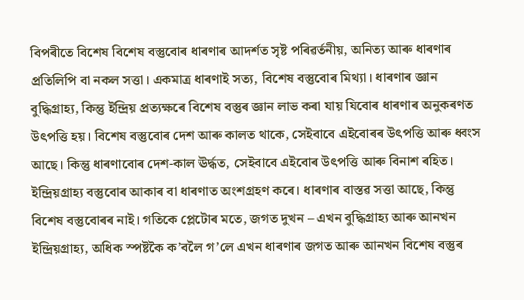বিপৰীতে বিশেষ বিশেষ বস্তুবোৰ ধাৰণাৰ আদৰ্শত সৃষ্ট পৰিৱৰ্তনীয়, অনিত্য আৰু ধাৰণাৰ প্ৰতিলিপি বা নকল সত্তা। একমাত্ৰ ধাৰণাই সত্য, বিশেষ বস্তুবোৰ মিথ্যা। ধাৰণাৰ জ্ঞান বুদ্ধিগ্রাহ্য, কিন্তু ইন্দ্রিয় প্রত্যক্ষৰে বিশেষ বস্তুৰ জ্ঞান লাভ কৰা যায় যিবোৰ ধাৰণাৰ অনুকৰণত উৎপত্তি হয়। বিশেষ বস্তুবোৰ দেশ আৰু কালত থাকে, সেইবাবে এইবোৰৰ উৎপত্তি আৰু ধ্বংস আছে। কিন্তু ধাৰণাবোৰ দেশ-কাল ঊর্দ্ধত, সেইবাবে এইবোৰ উৎপত্তি আৰু বিনাশ ৰহিত। ইন্দ্ৰিয়গ্রাহ্য বস্তুবোৰ আকাৰ বা ধাৰণাত অংশগ্ৰহণ কৰে। ধাৰণাৰ বাস্তৱ সত্তা আছে, কিন্তু বিশেষ বস্তুবোৰৰ নাই। গতিকে প্লেটোৰ মতে, জগত দুখন – এখন বুদ্ধিগ্রাহ্য আৰু আনখন ইন্দ্রিয়গ্রাহ্য, অধিক স্পষ্টকৈ ক’বলৈ গ’লে এখন ধাৰণাৰ জগত আৰু আনখন বিশেষ বস্তুৰ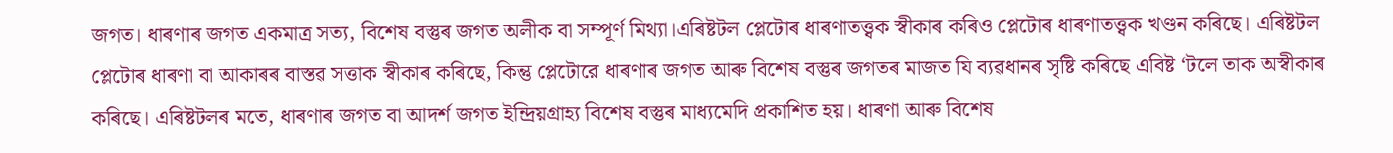জগত। ধাৰণাৰ জগত একমাত্র সত্য, বিশেষ বস্তুৰ জগত অলীক বা সম্পূর্ণ মিথ্যা।এৰিষ্টটল প্লেটোৰ ধাৰণাতত্ত্বক স্বীকাৰ কৰিও প্লেটোৰ ধাৰণাতত্ত্বক খণ্ডন কৰিছে। এৰিষ্টটল প্লেটোৰ ধাৰণা বা আকাৰৰ বাস্তৱ সত্তাক স্বীকাৰ কৰিছে, কিন্তু প্লেটোরে ধাৰণাৰ জগত আৰু বিশেষ বস্তুৰ জগতৰ মাজত যি ব্যৱধানৰ সৃষ্টি কৰিছে এবিষ্ট ‘টলে তাক অস্বীকাৰ কৰিছে। এৰিষ্টটলৰ মতে, ধাৰণাৰ জগত বা আদর্শ জগত ইন্দ্রিয়গ্রাহ্য বিশেষ বস্তুৰ মাধ্যমেদি প্রকাশিত হয়। ধাৰণা আৰু বিশেষ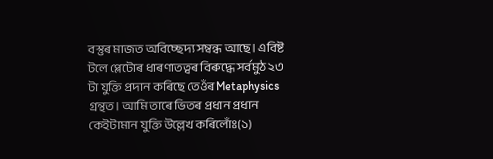বস্তুৰ মাজত অবিচ্ছেদ্য সম্বন্ধ আছে। এবিষ্ট টলে প্লেটোৰ ধাৰণাতত্বৰ বিৰুদ্ধে সর্বমুঠ ২৩ টা যুক্তি প্রদান কৰিছে তেওঁৰ Metaphysics গ্রন্থত। আমি তাৰে ভিতৰ প্রধান প্রধান কেইটামান যুক্তি উল্লেখ কৰিলোঁঃ(১)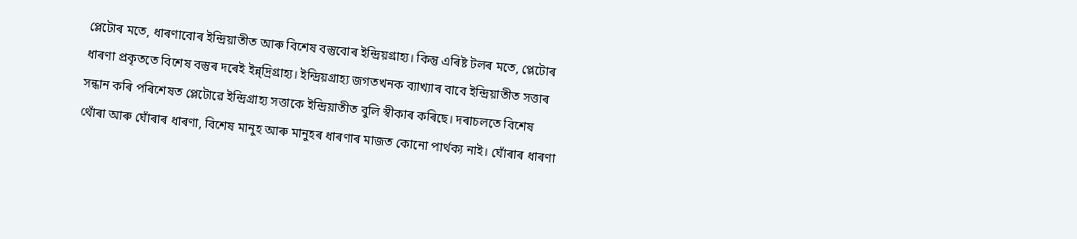প্লেটোৰ মতে, ধাৰণাবোৰ ইন্দ্ৰিয়াতীত আৰু বিশেষ বস্তুবোৰ ইন্দ্রিয়গ্রাহ্য। কিন্তু এৰিষ্ট টলৰ মতে, প্লেটোৰ ধাৰণা প্রকৃততে বিশেষ বস্তুৰ দৰেই ইন্ন্দ্রিগ্রাহ্য। ইন্দ্রিয়গ্রাহ্য জগতখনক ব্যাখ্যাৰ বাবে ইন্দ্রিয়াতীত সত্তাৰ সন্ধান কৰি পৰিশেষত প্লেটোৱে ইন্দ্রিগ্রাহ্য সত্তাকে ইন্দ্ৰিয়াতীত বুলি স্বীকাৰ কৰিছে। দৰাচলতে বিশেষ থোঁৰা আৰু ঘোঁৰাৰ ধাৰণা, বিশেষ মানুহ আৰু মানুহৰ ধাৰণাৰ মাজত কোনো পার্থক্য নাই। ঘোঁৰাৰ ধাৰণা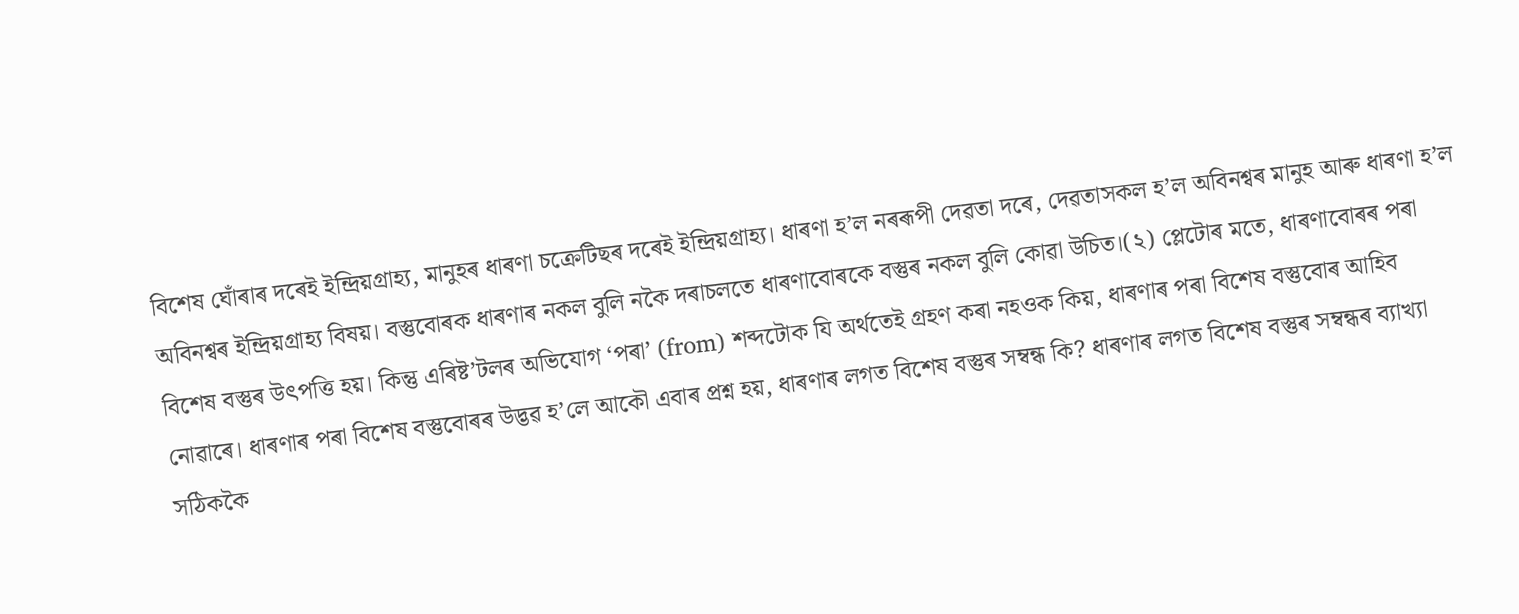বিশেষ ঘোঁৰাৰ দৰেই ইন্দ্রিয়গ্রাহ্য, মানুহৰ ধাৰণা চক্রেটিছৰ দৰেই ইন্দ্রিয়গ্রাহ্য। ধাৰণা হ’ল নৰৰূপী দেৱতা দৰে, দেৱতাসকল হ’ল অবিনশ্বৰ মানুহ আৰু ধাৰণা হ’ল অবিনশ্বৰ ইন্দ্রিয়গ্রাহ্য বিষয়। বস্তুবোৰক ধাৰণাৰ নকল বুলি নকৈ দৰাচলতে ধাৰণাবোৰকে বস্তুৰ নকল বুলি কোৱা উচিত।(২) প্লেটোৰ মতে, ধাৰণাবোৰৰ পৰা বিশেষ বস্তুৰ উৎপত্তি হয়। কিন্তু এৰিষ্ট’টলৰ অভিযোগ ‘পৰা’ (from) শব্দটোক যি অর্থতেই গ্রহণ কৰা নহওক কিয়, ধাৰণাৰ পৰা বিশেষ বস্তুবোৰ আহিব নোৱাৰে। ধাৰণাৰ পৰা বিশেষ বস্তুবোৰৰ উদ্ভৱ হ’লে আকৌ এবাৰ প্ৰশ্ন হয়, ধাৰণাৰ লগত বিশেষ বস্তুৰ সম্বন্ধ কি? ধাৰণাৰ লগত বিশেষ বস্তুৰ সম্বন্ধৰ ব্যাখ্যা সঠিককৈ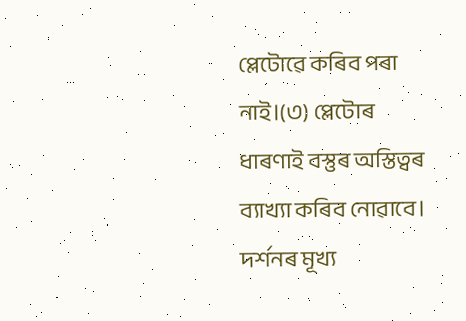প্লেটোৱে কৰিব পৰা নাই।(৩) প্লেটোৰ ধাৰণাই বস্তুৰ অস্তিত্বৰ ব্যাখ্যা কৰিব নোৱাবে। দৰ্শনৰ মূখ্য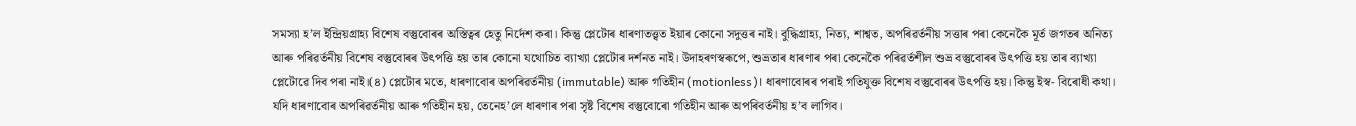সমস্যা হ’ল ইন্দ্রিয়গ্রাহ্য বিশেষ বস্তুবোৰৰ অস্তিত্বৰ হেতু নির্দেশ কৰা। কিন্তু প্লেটোৰ ধাৰণাতত্ত্বত ইয়াৰ কোনো সদুত্তৰ নাই। বুদ্ধিগ্রাহ্য, নিত্য, শাশ্বত, অপৰিৱৰ্তনীয় সত্তাৰ পৰা কেনেকৈ মূর্ত জগতৰ অনিত্য আৰু পৰিৱৰ্তনীয় বিশেষ বস্তুবোৰৰ উৎপত্তি হয় তাৰ কোনো যথোচিত ব্যাখ্যা প্লেটোৰ দৰ্শনত নাই। উদাহৰণস্বৰূপে, শুভ্ৰতাৰ ধাৰণাৰ পৰা কেনেকৈ পৰিৱর্তশীল শুভ্র বস্তুবোৰৰ উৎপত্তি হয় তাৰ ব্যাখ্যা প্লেটোৱে দিব পৰা নাই।(৪) প্লেটোৰ মতে, ধাৰণাবোৰ অপৰিৱৰ্তনীয় (immutable) আৰু গতিহীন (motionless)। ধাৰণাবোৰৰ পৰাই গতিযুক্ত বিশেষ বস্তুবোৰৰ উৎপত্তি হয়। কিন্তু ইস্ব- বিৰোধী কথা। যদি ধাৰণাবোৰ অপৰিৱৰ্তনীয় আৰু গতিহীন হয়, তেনেহ’লে ধাৰণাৰ পৰা সৃষ্ট বিশেষ বস্তুবোৰো গতিহীন আৰু অপৰিবৰ্তনীয় হ’ব লাগিব।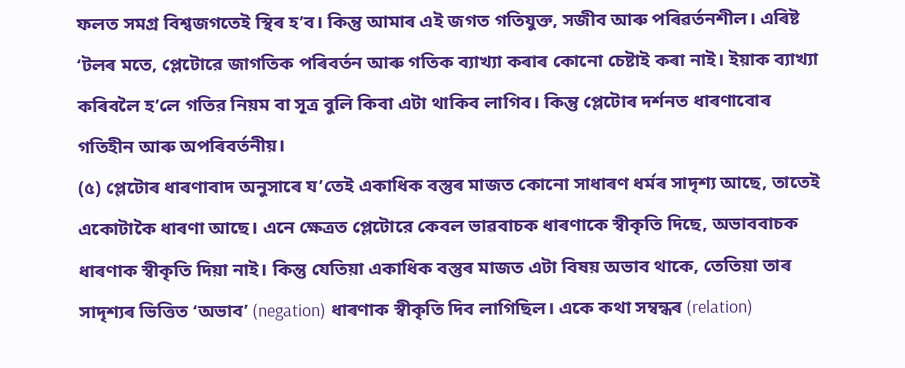ফলত সমগ্র বিশ্বজগতেই স্থিৰ হ’ব। কিন্তু আমাৰ এই জগত গতিযুক্ত, সজীব আৰু পৰিৱর্তনশীল। এৰিষ্ট ‘টলৰ মতে, প্লেটোরে জাগতিক পৰিবর্তন আৰু গতিক ব্যাখ্যা কৰাৰ কোনো চেষ্টাই কৰা নাই। ইয়াক ব্যাখ্যা কৰিবলৈ হ’লে গতির নিয়ম বা সূত্র বুলি কিবা এটা থাকিব লাগিব। কিন্তু প্লেটোৰ দৰ্শনত ধাৰণাবোৰ গতিহীন আৰু অপৰিবৰ্তনীয়।
(৫) প্লেটোৰ ধাৰণাবাদ অনুসাৰে য’তেই একাধিক বস্তুৰ মাজত কোনো সাধাৰণ ধৰ্মৰ সাদৃশ্য আছে, তাতেই একোটাকৈ ধাৰণা আছে। এনে ক্ষেত্রত প্লেটোরে কেবল ভাৱবাচক ধাৰণাকে স্বীকৃতি দিছে, অভাববাচক ধাৰণাক স্বীকৃতি দিয়া নাই। কিন্তু যেতিয়া একাধিক বস্তুৰ মাজত এটা বিষয় অভাব থাকে, তেতিয়া তাৰ সাদৃশ্যৰ ভিত্তিত ‘অভাব’ (negation) ধাৰণাক স্বীকৃতি দিব লাগিছিল। একে কথা সম্বন্ধৰ (relation)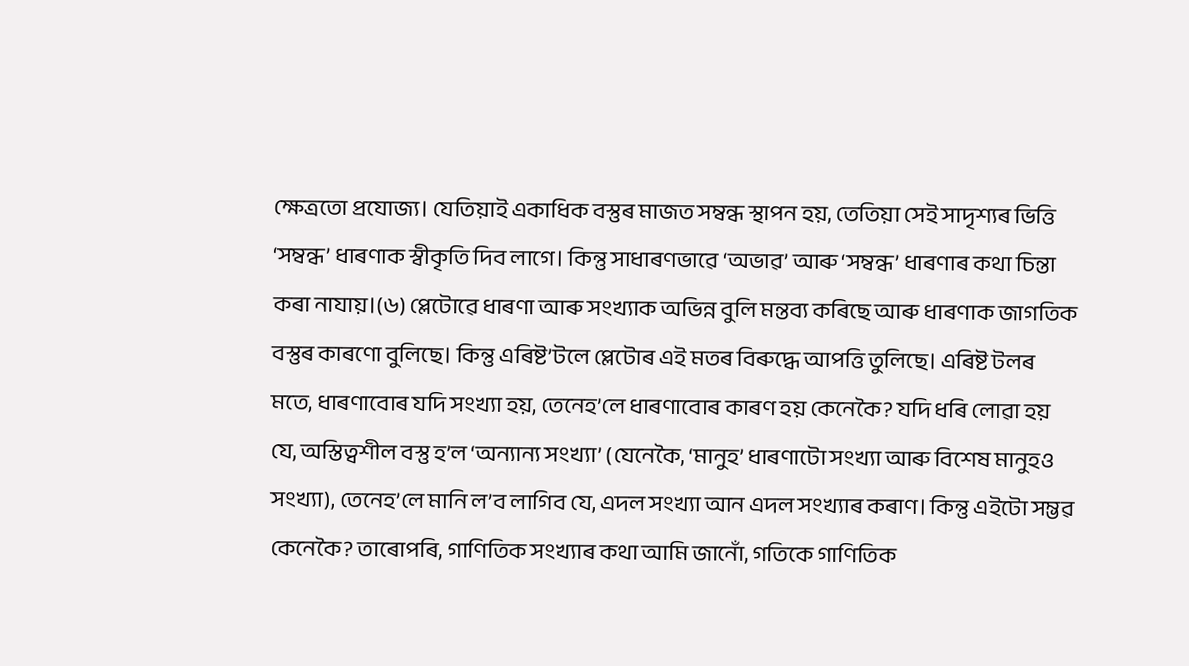ক্ষেত্রতো প্রযোজ্য। যেতিয়াই একাধিক বস্তুৰ মাজত সম্বন্ধ স্থাপন হয়, তেতিয়া সেই সাদৃশ্যৰ ভিত্তি ‘সম্বন্ধ’ ধাৰণাক স্বীকৃতি দিব লাগে। কিন্তু সাধাৰণভাৱে ‘অভাৱ’ আৰু ‘সম্বন্ধ’ ধাৰণাৰ কথা চিন্তা কৰা নাযায়।(৬) প্লেটোৱে ধাৰণা আৰু সংখ্যাক অভিন্ন বুলি মন্তব্য কৰিছে আৰু ধাৰণাক জাগতিক বস্তুৰ কাৰণো বুলিছে। কিন্তু এৰিষ্ট’টলে প্লেটোৰ এই মতৰ বিৰুদ্ধে আপত্তি তুলিছে। এৰিষ্ট টলৰ মতে, ধাৰণাবোৰ যদি সংখ্যা হয়, তেনেহ’লে ধাৰণাবোৰ কাৰণ হয় কেনেকৈ? যদি ধৰি লোৱা হয় যে, অস্তিত্বশীল বস্তু হ’ল ‘অন্যান্য সংখ্যা’ (যেনেকৈ, ‘মানুহ’ ধাৰণাটো সংখ্যা আৰু বিশেষ মানুহও সংখ্যা), তেনেহ’লে মানি ল’ব লাগিব যে, এদল সংখ্যা আন এদল সংখ্যাৰ কৰাণ। কিন্তু এইটো সম্ভৱ কেনেকৈ? তাৰোপৰি, গাণিতিক সংখ্যাৰ কথা আমি জানোঁ, গতিকে গাণিতিক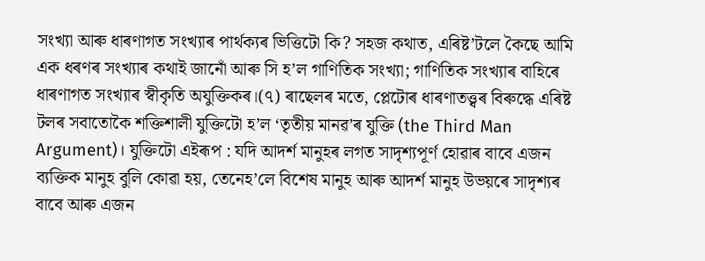সংখ্যা আৰু ধাৰণাগত সংখ্যাৰ পাৰ্থক্যৰ ভিত্তিটো কি? সহজ কথাত, এৰিষ্ট’টলে কৈছে আমি এক ধৰণৰ সংখ্যাৰ কথাই জানোঁ আৰু সি হ’ল গাণিতিক সংখ্যা; গাণিতিক সংখ্যাৰ বাহিৰে ধাৰণাগত সংখ্যাৰ স্বীকৃতি অযুক্তিকৰ।(৭) ৰাছেলৰ মতে, প্লেটোৰ ধাৰণাতত্ত্বৰ বিৰুদ্ধে এৰিষ্ট টলৰ সবাতোকৈ শক্তিশালী যুক্তিটো হ’ল ‘তৃতীয় মানৱ’ৰ যুক্তি (the Third Man Argument)। যুক্তিটো এইৰূপ : যদি আদর্শ মানুহৰ লগত সাদৃশ্যপূৰ্ণ হোৱাৰ বাবে এজন ব্যক্তিক মানুহ বুলি কোৱা হয়, তেনেহ’লে বিশেষ মানুহ আৰু আদর্শ মানুহ উভয়ৰে সাদৃশ্যৰ বাবে আৰু এজন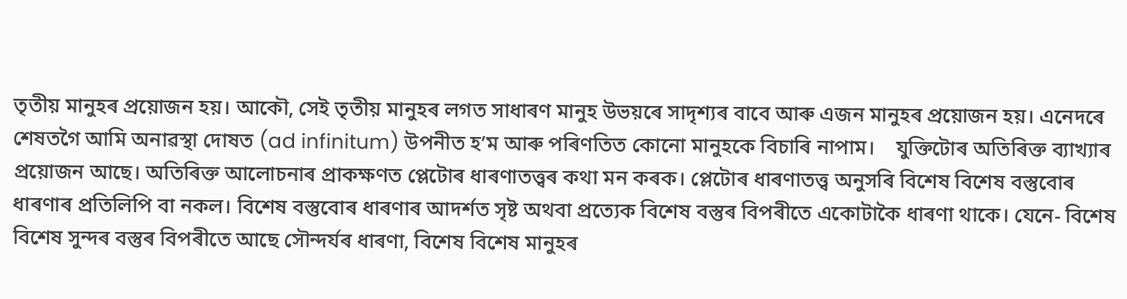তৃতীয় মানুহৰ প্ৰয়োজন হয়। আকৌ, সেই তৃতীয় মানুহৰ লগত সাধাৰণ মানুহ উভয়ৰে সাদৃশ্যৰ বাবে আৰু এজন মানুহৰ প্ৰয়োজন হয়। এনেদৰে শেষতগৈ আমি অনাৱস্থা দোষত (ad infinitum) উপনীত হ’ম আৰু পৰিণতিত কোনো মানুহকে বিচাৰি নাপাম।    যুক্তিটোৰ অতিৰিক্ত ব্যাখ্যাৰ প্ৰয়োজন আছে। অতিৰিক্ত আলোচনাৰ প্ৰাকক্ষণত প্লেটোৰ ধাৰণাতত্ত্বৰ কথা মন কৰক। প্লেটোৰ ধাৰণাতত্ত্ব অনুসৰি বিশেষ বিশেষ বস্তুবোৰ ধাৰণাৰ প্রতিলিপি বা নকল। বিশেষ বস্তুবোৰ ধাৰণাৰ আদৰ্শত সৃষ্ট অথবা প্রত্যেক বিশেষ বস্তুৰ বিপৰীতে একোটাকৈ ধাৰণা থাকে। যেনে- বিশেষ বিশেষ সুন্দৰ বস্তুৰ বিপৰীতে আছে সৌন্দৰ্যৰ ধাৰণা, বিশেষ বিশেষ মানুহৰ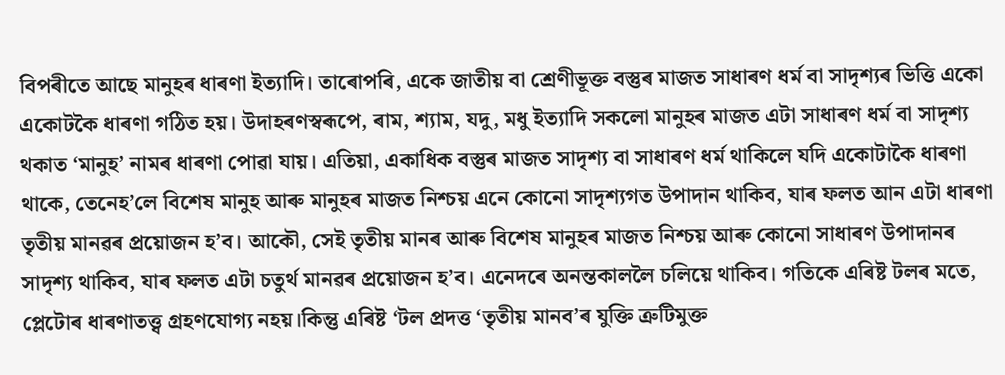বিপৰীতে আছে মানুহৰ ধাৰণা ইত্যাদি। তাৰোপৰি, একে জাতীয় বা শ্রেণীভূক্ত বস্তুৰ মাজত সাধাৰণ ধৰ্ম বা সাদৃশ্যৰ ভিত্তি একো একোটকৈ ধাৰণা গঠিত হয়। উদাহৰণস্বৰূপে, ৰাম, শ্যাম, যদু, মধু ইত্যাদি সকলো মানুহৰ মাজত এটা সাধাৰণ ধৰ্ম বা সাদৃশ্য থকাত ‘মানুহ’ নামৰ ধাৰণা পোৱা যায়। এতিয়া, একাধিক বস্তুৰ মাজত সাদৃশ্য বা সাধাৰণ ধর্ম থাকিলে যদি একোটাকৈ ধাৰণা থাকে, তেনেহ’লে বিশেষ মানুহ আৰু মানুহৰ মাজত নিশ্চয় এনে কোনো সাদৃশ্যগত উপাদান থাকিব, যাৰ ফলত আন এটা ধাৰণা তৃতীয় মানৱৰ প্রয়োজন হ’ব। আকৌ, সেই তৃতীয় মানৰ আৰু বিশেষ মানুহৰ মাজত নিশ্চয় আৰু কোনো সাধাৰণ উপাদানৰ সাদৃশ্য থাকিব, যাৰ ফলত এটা চতুৰ্থ মানৱৰ প্রয়োজন হ’ব। এনেদৰে অনন্তকাললৈ চলিয়ে থাকিব। গতিকে এৰিষ্ট টলৰ মতে, প্লেটোৰ ধাৰণাতত্ত্ব গ্রহণযোগ্য নহয়।কিন্তু এৰিষ্ট ‘টল প্রদত্ত ‘তৃতীয় মানব’ৰ যুক্তি ত্রুটিমুক্ত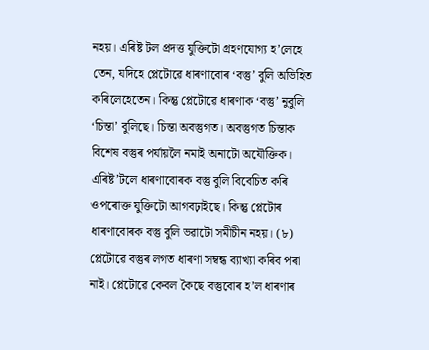নহয়। এৰিষ্ট টল প্রদত্ত যুক্তিটো গ্রহণযোগ্য হ’লেহে তেন, যদিহে প্লেটোৱে ধাৰণাবোৰ ‘বস্তু’ বুলি অভিহিত কৰিলেহেতেন। কিন্তু প্লেটোৱে ধাৰণাক ‘বস্তু’ নুবুলি ‘চিন্তা’ বুলিছে। চিন্তা অবস্তুগত। অবস্তুগত চিন্তাক বিশেষ বস্তুৰ পৰ্যায়লৈ নমাই অনাটো অযৌক্তিক। এৰিষ্ট’টলে ধাৰণাবোৰক বস্তু বুলি বিবেচিত কৰি ওপৰোক্ত যুক্তিটো আগবঢ়াইছে। কিন্তু প্লেটোৰ ধাৰণাবোৰক বস্তু বুলি ভৱাটো সমীচীন নহয়। (৮) প্লেটোৱে বস্তুৰ লগত ধাৰণা সম্বন্ধ ব্যাখ্যা কৰিব পৰা নাই। প্লেটোৱে কেবল কৈছে বস্তুবোৰ হ’ল ধাৰণাৰ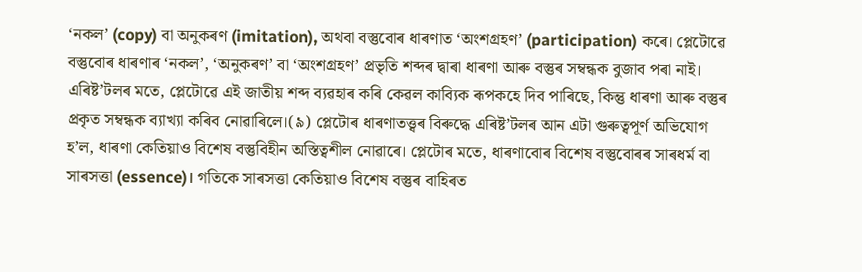‘নকল’ (copy) বা অনুকৰণ (imitation), অথবা বস্তুবোৰ ধাৰণাত ‘অংশগ্রহণ’ (participation) কৰে। প্লেটোৱে বস্তুবোৰ ধাৰণাৰ ‘নকল’, ‘অনুকৰণ’ বা ‘অংশগ্রহণ’ প্রভৃতি শব্দৰ দ্বাৰা ধাৰণা আৰু বস্তুৰ সম্বন্ধক বুজাব পৰা নাই। এৰিষ্ট’টলৰ মতে, প্লেটোৱে এই জাতীয় শব্দ ব্যৱহাৰ কৰি কেৱল কাব্যিক ৰূপকহে দিব পাৰিছে, কিন্তু ধাৰণা আৰু বস্তুৰ প্ৰকৃত সম্বন্ধক ব্যাখ্যা কৰিব নোৱাৰিলে।(৯) প্লেটোৰ ধাৰণাতত্ত্বৰ বিৰুদ্ধে এৰিষ্ট’টলৰ আন এটা গুৰুত্বপূর্ণ অভিযোগ হ’ল, ধাৰণা কেতিয়াও বিশেষ বস্তুবিহীন অস্তিত্বশীল নোৱাৰে। প্লেটোৰ মতে, ধাৰণাবোৰ বিশেষ বস্তুবোৰৰ সাৰধৰ্ম বা সাৰসত্তা (essence)। গতিকে সাৰসত্তা কেতিয়াও বিশেষ বস্তুৰ বাহিৰত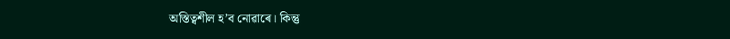অস্তিত্বশীল হ’ব নোৱাৰে। কিন্তু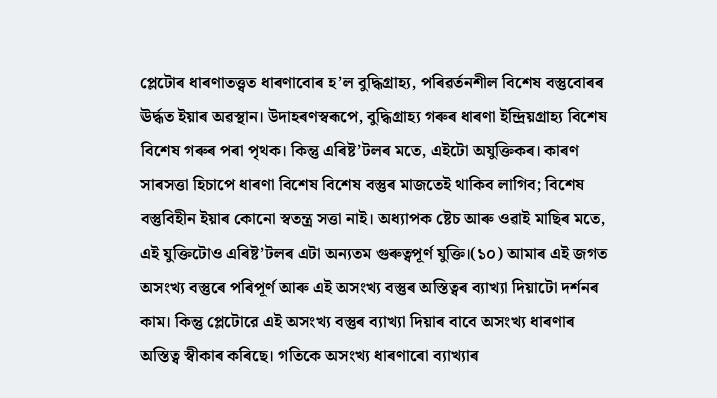প্লেটোৰ ধাৰণাতত্ত্বত ধাৰণাবোৰ হ’ল বুদ্ধিগ্রাহ্য, পৰিৱৰ্তনশীল বিশেষ বস্তুবোৰৰ ঊর্দ্ধত ইয়াৰ অৱস্থান। উদাহৰণস্বৰূপে, বুদ্ধিগ্রাহ্য গৰুৰ ধাৰণা ইন্দ্ৰিয়গ্রাহ্য বিশেষ বিশেষ গৰুৰ পৰা পৃথক। কিন্তু এৰিষ্ট’টলৰ মতে, এইটো অযুক্তিকৰ। কাৰণ সাৰসত্তা হিচাপে ধাৰণা বিশেষ বিশেষ বস্তুৰ মাজতেই থাকিব লাগিব; বিশেষ বস্তুবিহীন ইয়াৰ কোনো স্বতন্ত্র সত্তা নাই। অধ্যাপক ষ্টেচ আৰু ওৱাই মাছিৰ মতে, এই যুক্তিটোও এৰিষ্ট’টলৰ এটা অন্যতম গুৰুত্বপূৰ্ণ যুক্তি।(১০) আমাৰ এই জগত অসংখ্য বস্তুৰে পৰিপূৰ্ণ আৰু এই অসংখ্য বস্তুৰ অস্তিত্বৰ ব্যাখ্যা দিয়াটো দৰ্শনৰ কাম। কিন্তু প্লেটোরে এই অসংখ্য বস্তুৰ ব্যাখ্যা দিয়াৰ বাবে অসংখ্য ধাৰণাৰ অস্তিত্ব স্বীকাৰ কৰিছে। গতিকে অসংখ্য ধাৰণাৰো ব্যাখ্যাৰ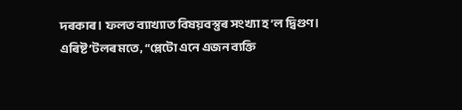দৰকাৰ। ফলত ব্যাখ্যাত বিষয়বস্তুৰ সংখ্যা হ’ল দ্বিগুণ। এৰিষ্ট ‘টলৰ মতে, “প্লেটো এনে এজন ব্যক্তি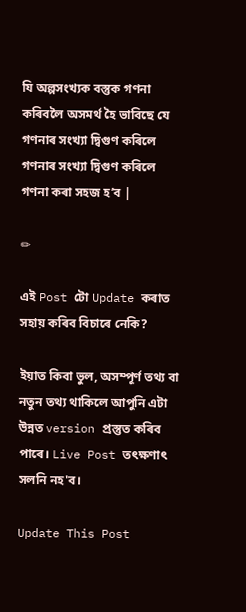যি অল্পসংখ্যক বস্তুক গণনা কৰিবলৈ অসমৰ্থ হৈ ভাবিছে যে গণনাৰ সংখ্যা দ্বিগুণ কৰিলে গণনাৰ সংখ্যা দ্বিগুণ কৰিলে গণনা কৰা সহজ হ’ব |

✏

এই Post টো Update কৰাত সহায় কৰিব বিচাৰে নেকি?

ইয়াত কিবা ভুল, অসম্পূৰ্ণ তথ্য বা নতুন তথ্য থাকিলে আপুনি এটা উন্নত version প্ৰস্তুত কৰিব পাৰে। Live Post তৎক্ষণাৎ সলনি নহ'ব।

Update This Post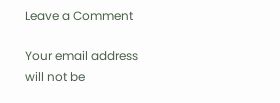Leave a Comment

Your email address will not be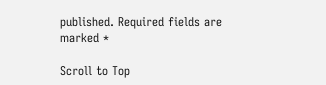published. Required fields are marked *

Scroll to Top